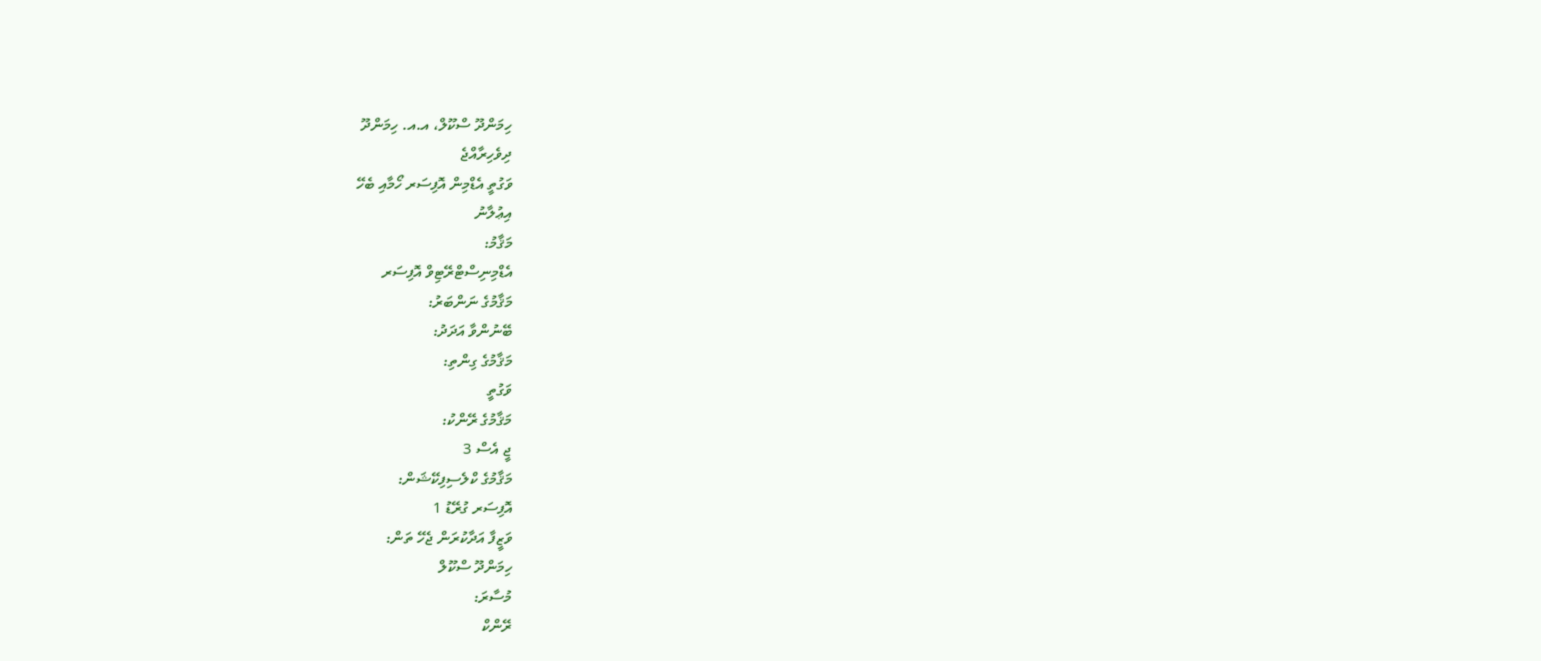ހިމަންދޫ ސްކޫލް، އ.އ. ހިމަންދޫ
ދިވެހިރާއްޖެ
ވަގުތީ އެޑްމިން އޮފިސަރ ހޯމާއި ބެހޭ
އިޢުލާނު
މަޤާމު:
އެޑްމިނިސްޓްރޭޓިވް އޮފިސަރ
މަޤާމުގެ ނަންބަރު:
ބޭނުންވާ އަދަދު:
މަޤާމުގެ ގިންތި:
ވަގުތީ
މަޤާމުގެ ރޭންކު:
ޖީ އެސް 3
މަޤާމުގެ ކްލެސިފިކޭޝަން:
އޮފިސަރ ގުރޭޑު 1
ވަޒީފާ އަދާކުރަން ޖެހޭ ތަން:
ހިމަންދޫ ސްކޫލް
މުސާރަ:
ރޭންކް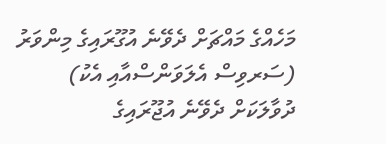މަހެއްގެ މައްޗަށް ދެވޭނެ އުގޫރައިގެ މިންވަރު (ސަރވިސް އެލަވަންސްއާއި އެކު)
ދުވާލަކަށް ދެވޭނެ އުޖޫރައިގެ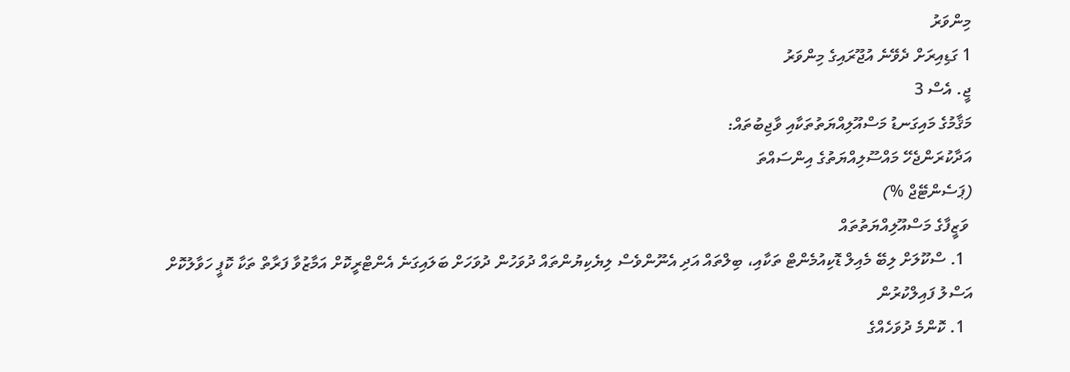މިންވަރު
1 ގަޑިއިރަށް ދެވޭނެ އުޖޫރައިގެ މިންވަރު
ޖީ. އެސް 3
މަޤާމުގެ މައިގަނޑު މަސްއޫލިއްޔަތުތަކާއި ވާޖިބުތައް:
އަދާކުރަންޖެހޭ މައްސޫލިއްޔަތުގެ އިންސައްތަ
(ޕަސެންޓޭޖް %)
 ވަޒީފާގެ މަސްއޫލިއްޔަތުތައް
  1. ސްކޫލަށް ލިބޭ މެއިލް ޑޮކިއުމެންޓް ތަކާއި، ބިލްތައް އަދި އެނޫންވެސް ލިޔެކިޔުންތައް ދުވަހުން ދުވަހަށް ބަލައިގަނެ އެންޓްރީކޮށް އަމާޒުވާ ފަރާތް ތަކާ ކޮޕީ ހަވާލުކޮށް އަސްލު ފައިލްކުރުން
  1. ކޮންމެ ދުވަހެއްގެ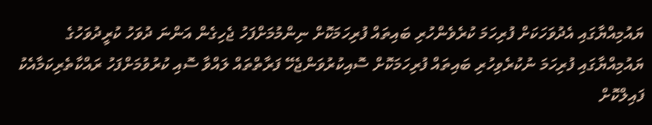ޔައުމިއްޔާގައި އެދުވަހަކަށް ފުރިހަމަ ކުރެވެންހުރި ބައިތައް ފުރިހަމަކޮށް ނިންމުމަށްފަހު ޖެހިގެން އަންނަ ދުވަހު ކުރީދުވަހުގެ ޔައުމިއްޔާގައި ފުރިހަމަ ނުކުރެވިހުރި ބައިތައް ފުރިހަމަކޮށް ސޮއިކުރުވަންޖެހޭ ފަރާތްތައް ލައްވާ ސޮއި ކުރުވުމަށްފަހު ރައްކާތެރިކަމާއެކު ފައިލްކޮށް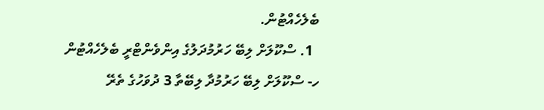ބެލެހެއްޓުން.
  1. ސްކޫލަށް ލިބޭ ހަރުމުދަލުގެ އިންވެންޓްރީ ބެލެހެއްޓުން
ހ- ސްކޫލަށް ލިބޭ ހަރުމުދާ ލިބޭތާ 3 ދުވަހުގެ ތެރޭ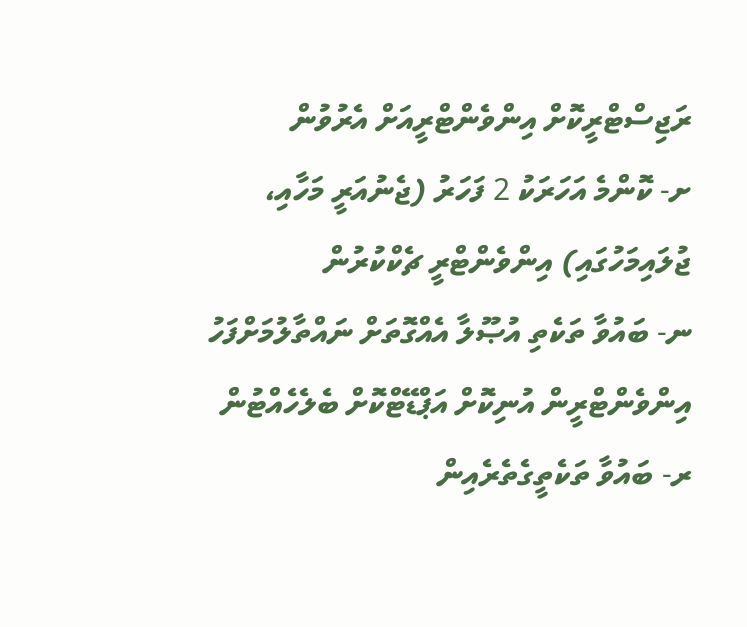ރަޖިސްޓްރީކޮށް އިންވެންޓްރީއަށް އެރުވުން
ށ- ކޮންމެ އަހަރަކު 2 ފަހަރު (ޖެނުއަރީ މަހާއި، ޖުލައިމަހުގައި) އިންވެންޓްރީ ޗެކްކުރުން
ނ- ބައުވާ ތަކެތި އުޞޫލާ އެއްގޮތަށް ނައްތާލުމަށްފަހު އިންވެންޓްރީން އުނިކޮށް އަޕްޑޭޓްކޮށް ބެލެހެއްޓުން
ރ- ބައުވާ ތަކެތީގެތެރެއިން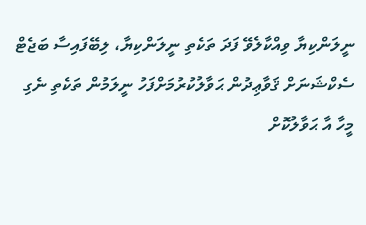ނީލަންކިޔާ ވިއްކާލެވޭ ފަދަ ތަކެތި ނީލަންކިޔާ، ލިބޭފައިސާ ބަޖެޓް ސެކްޝަނަށް ޤަވާޢިދުން ޙަވާލުކުރުމަށްފަހު ނީލަމުން ތަކެތި ނެގި މީހާ އާ ޙަވާލުކޮށް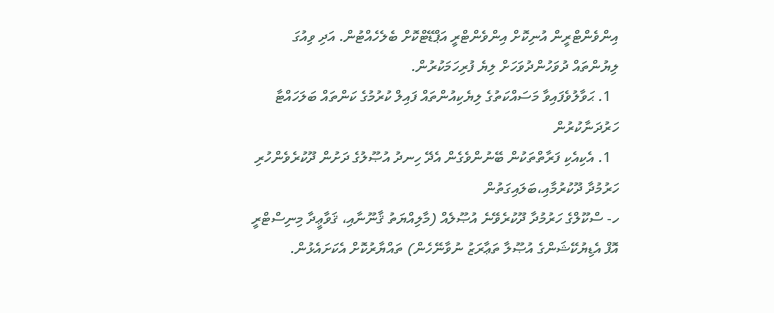އިންވެންޓްރީން އުނިކޮށް އިންވެންޓްރީ އަޕްޑޭޓްކޮށް ބެލެހެއްޓުން. އަދި ވިއުގަ ލިޔުންތައް ދުވަހުންދުވަހަށް ލިޔެ ފުރިހަމަކުރުން.
  1. ޙަވާލުވެފައިވާ މަސައްކަތުގެ ލިޔެކިއުންތައް ފައިލް ކުރުމުގެ ކަންތައް ބަލަހައްޓާ ހަރުދަނާކުރުން
  1. އެކިއެކި ފަރާތްތަކުން ބޭނުންވެގެން އެދޭ ހިނދު އުޞޫލުގެ ދަށުން ދޫކުރެވެންހުރި ހަރުމުދާ ދޫކުރުމާއި،ބަލައިގަތުން
ހ- ސްކޫލްގެ ހަރުމުދާ ދޫކުރެވޭނެ އުޞޫލެއް (މާލިއްޔަތު ޤާނޫނާއި، ޤަވާޢީދާ މިނިސްޓްރީ އޮފް އެޑިޔުކޭޝަންގެ އުޞޫލާ ތަޢާރަޒު ނުވާނޭހެން) ތައްޔާރުކޮށް އެކަށައެޅުން.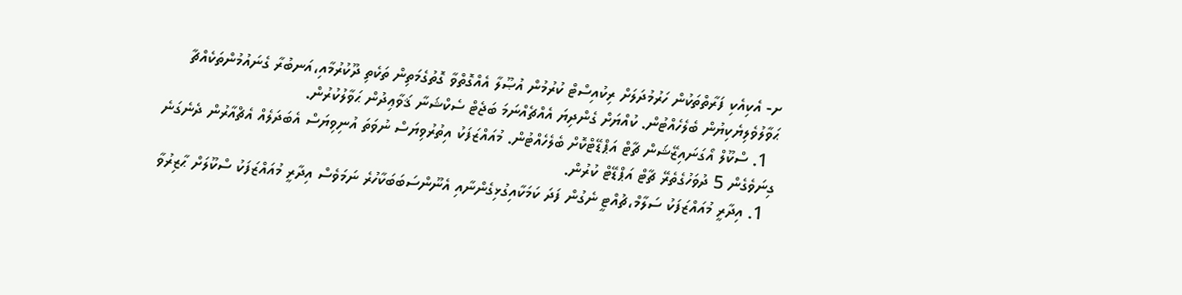ށ- އެކިއެކި ފަރާތްތަކުން ހަރުމުދަލަށް ރިކުއިސްޓް ކުރުމުން އުޞޫލާ އެއްގޮތްވާ ގޮތުގެމަތިން ތަކެތި ދޫކުރުމާއި،އަނބުރާ ގެނައުމުންތަކެއްޗާ ޙަވާލުވެލިޔެކިޔުން ބެލެހެއްޓުން. ކުއްޔަށް ގެންދިޔަ އެއްޗެއްނަމަ ބަޖެޓް ސެކްޝަނާ ޤަވާޢިދުން ޙަވާލުކުރުން.
  1. ސްކޫލް އޯގަނައިޒޭޝަން ޗާޓް އަޕްޑޭޓްކޮށް ބެލެހެއްޓުން. މުއައްޒަފަކު އިތުރުވިޔަސް ނުވަތަ އުނިވިޔަސް އެބަދަލެއް އެޗްއާރުން ދެނެގަނެ ގިނަވެގެން 5 ދުވަހުގެތެރޭ ޗާޓް އަޕްޑޭޓް ކުރުން.
  1. އިދާރީ މުއައްޒަފަކު ސަލާމް،ޗުއްޓީ ނެގުން ފަދަ ކަމަކާއިގުޅިގެންނާއި އެނޫންސަބަބަކާހުރެ ނަމަވެސް އިދާރީ މުއައްޒަފަކު ސްކޫލަށް ޙާޒިރުވާ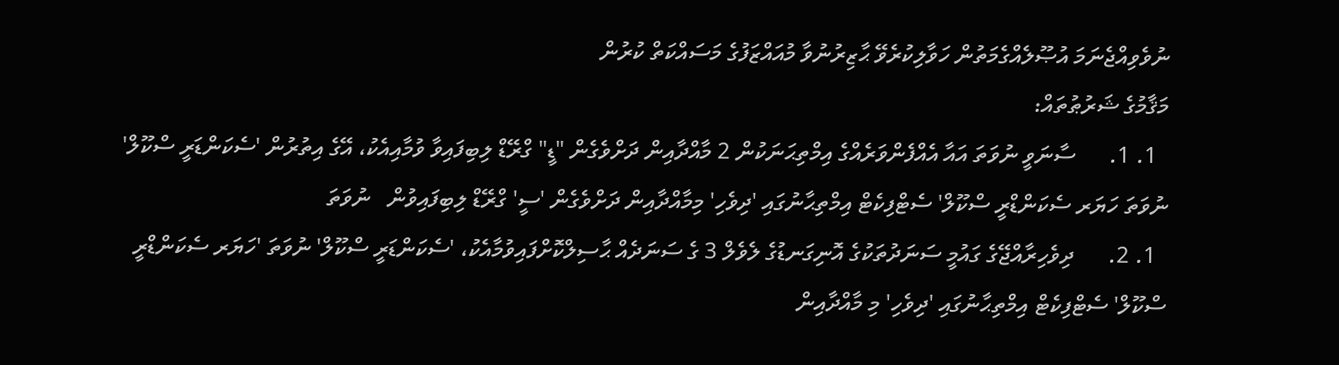ނުވެވިއްޖެނަމަ އުޞޫލެއްގެމަތުން ހަވާލިކުރެވޭ ޙާޒިރުނުވާ މުއައްޒަފުގެ މަސައްކަތް ކުރުން
މަޤާމުގެ ޝަރުޠުތައް:
  1. 1.      ސާނަވީ ނުވަތަ އައާ އެއްފެންވަރެއްގެ އިމްތިޙަނަކުން 2 މާއްދާއިން ދަށްވެގެން "ޑީ" ގްރޭޑް ލިބިފައިވާ ވުމާއިއެކު، އޭގެ އިތުރުން 'ސެކަންޑަރީ ސްކޫލް' ނުވަތަ ހަޔަރ ސެކަންޑްރީ ސްކޫލް' ސެޓްފިކެޓް އިމްތިޙާނުގައި 'ދިވެހި' މިމާއްދާއިން ދަށްވެގެން 'ސީ' ގްރޭޑް ލިބިފައިވުން   ނުވަތަ
  1. 2.      ދިވެހިރާއްޖޭގެ ގައުމީ ސަނަދުތަކުގެ އޮނިގަނޑުގެ ލެވެލް 3 ގެ ސަނަދެއް ޙާސިލްކޮށްފައިވުމާއެކު، 'ސެކަންޑަރީ ސްކޫލް' ނުވަތަ 'ހަޔަރ ސެކަންޑްރީ ސްކޫލް' ސެޓްފިކެޓް އިމްތިޙާނުގައި 'ދިވެހި' މި މާއްދާއިން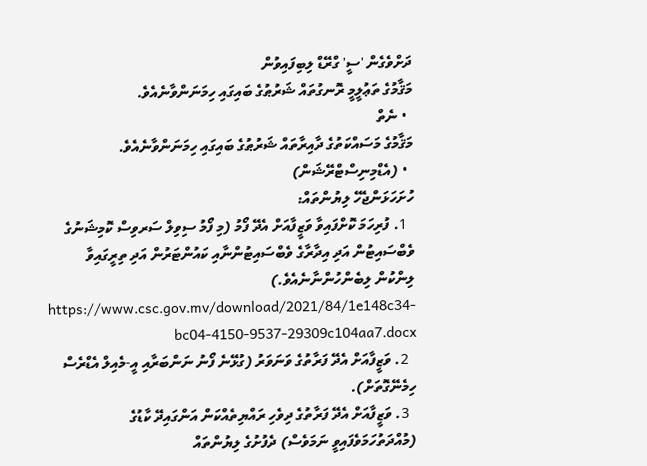ދަށްވެގެން 'ސީ' ގްރޭޑް ލިބިފައިވުން
މަޤާމުގެ ތަޢުލީމީ ރޮނގުތައް ޝަރުޠުގެ ބައިގައި ހިމަނަންވާނެއެވެ.
  • ނެތް
މަޤާމުގެ މަސައްކަތުގެ ދާއިރާތައް ޝަރުޠުގެ ބައިގައި ހިމަނަންވާނެއެވެ.
  • (އެޑްމިނިސްޓްރޭޝަން)
ހުށަހަޅަންޖެހޭ ލިޔުންތައް:
  1. ފުރިހަމަ ކޮށްފައިވާ ވަޒީފާއަށް އެދޭ ފޯމު (މި ފޯމު ސިވިލް ސަރވިސް ކޮމިޝަނުގެ ވެބްސައިޓުން އަދި އިދާރާގެ ވެބްސައިޓުންނާއި ކައުންޓަރުން އަދި ތިރީގައިވާ ލިންކުން ލިބެންހުންނާނެއެވެ.)  https://www.csc.gov.mv/download/2021/84/1e148c34-bc04-4150-9537-29309c104aa7.docx
  2. ވަޒީފާއަށް އެދޭ ފަރާތުގެ ވަނަވަރު (ގުޅޭނެ ފޯނު ނަންބަރާއި އީ-މެއިލް އެޑްރެސް ހިމެނޭގޮތަށް).
  3. ވަޒީފާއަށް އެދޭ ފަރާތުގެ ދިވެހި ރައްޔިތެއްކަން އަންގައިދޭ ކާޑުގެ (މުއްދަތުހަމަވެފައިވީ ނަމަވެސް) ދެފުށުގެ ލިޔުންތައް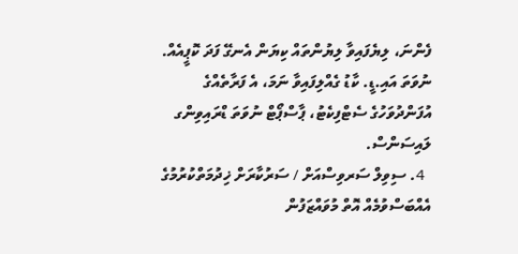ފެންނަ، ލިޔެފައިވާ ލިޔުންތައް ކިޔަން އެނގޭ ފަދަ ކޮޕީއެއް. ނުވަތަ އައި.ޑީ. ކާޑު ގެއްލިފައިވާ ނަމަ، އެ ފަރާތެއްގެ އުފަންދުވަހުގެ ސެޓްފިކެޓު، ޕާސްޕޯޓް ނުވަތަ ޑްރައިވިންގ ލައިސަންސް.
  4. ސިވިލް ސަރވިސްއަށް / ސަރުކާރަށް ޚިދުމަތްކުރުމުގެ އެއްބަސްވުމެއް އޮތް މުވައްޒަފުން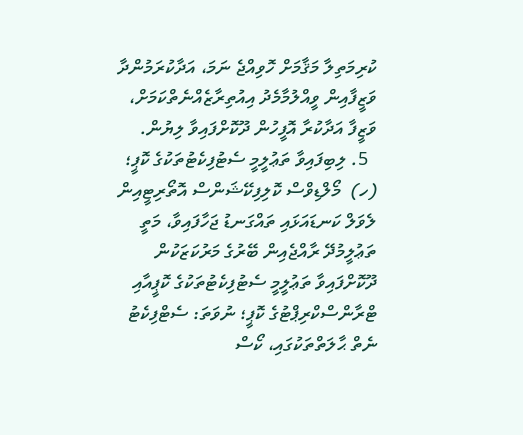ކުރިމަތިލާ މަޤާމަށް ހޮވިއްޖެ ނަމަ، އަދާކުރަމުންދާ ވަޒީފާއިން ވީއްލުމާމެދު އިއުތިރާޒެއްނެތްކަމަށް، ވަޒީފާ އަދާކުރާ އޮފީހުން ދޫކޮށްފައިވާ ލިޔުން.
  5. ލިބިފައިވާ ތަޢުލީމީ ސެޓުފިކެޓުތަކުގެ ކޮޕީ؛
(ހ)  މޯލްޑިވްސް ކޮލިފިކޭޝަންސް އޮތޯރިޓީއިން ލެވަލް ކަނޑައަޅައި ތައްގަނޑު ޖަހާފައިވާ، މަތީ ތަޢުލީމުދޭ ރާއްޖެއިން ބޭރުގެ މަރުކަޒަކުން ދޫކޮށްފައިވާ ތަޢުލީމީ ސެޓުފިކެޓުތަކުގެ ކޮޕީއާއި ޓްރާންސްކްރިޕްޓުގެ ކޮޕީ؛ ނުވަތަ: ސެޓްފިކެޓު ނެތް ޙާލަތްތަކުގައި، ކޯސް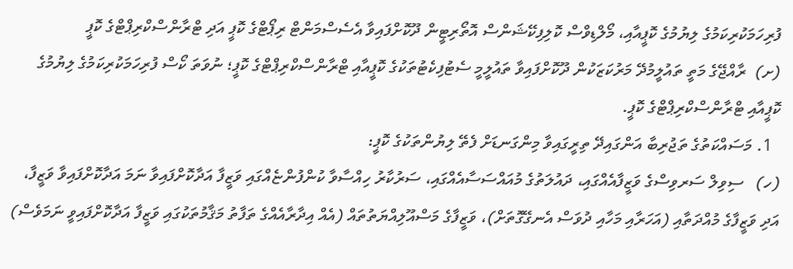ފުރިހަމަކުރިކަމުގެ ލިޔުމުގެ ކޮޕީއާއި، މޯލްޑިވްސް ކޮލިފިކޭޝަންސް އޮތޯރިޓީން ދޫކޮށްފައިވާ އެސެސްމަންޓް ރިޕޯޓްގެ ކޮޕީ އަދި ޓްރާންސްކްރިޕްޓްގެ ކޮޕީ
(ށ)  ރާއްޖޭގެ މަތީ ތައުލީމުދޭ މަރުކަޒަކުން ދޫކޮށްފައިވާ ތައުލީމީ ސެޓުފިކެޓުތަކުގެ ކޮޕީއާއި ޓްރާންސްކްރިޕްޓްގެ ކޮޕީ؛ ނުވަތަ ކޯސް ފުރިހަމަކުރިކަމުގެ ލިޔުމުގެ ކޮޕީއާއި ޓްރާންސްކްރިޕްޓްގެ ކޮޕީ.
  1. މަސައްކަތުގެ ތަޖުރިބާ އަންގައިދޭ ތިރީގައިވާ މިންގަނޑަށް ފެތޭ ލިޔުންތަކުގެ ކޮޕީ:
(ހ)   ސިވިލް ސަރވިސްގެ ވަޒީފާއެއްގައި، ދައުލަތުގެ މުއައްސަސާއެއްގައި، ސަރުކާރު ހިއްސާވާ ކުންފުންޏެއްގައި ވަޒީފާ އަދާކޮށްފައިވާ ނަމަ އަދާކޮށްފައިވާ ވަޒީފާ، އަދި ވަޒީފާގެ މުއްދަތާއި (އަހަރާއި މަހާއި ދުވަސް އެނގޭގޮތަށް)، ވަޒީފާގެ މަސްއޫލިއްޔަތުތައް (އެއް އިދާރާއެއްގެ ތަފާތު މަޤާމުތަކުގައި ވަޒީފާ އަދާކޮށްފައިވީ ނަމަވެސް)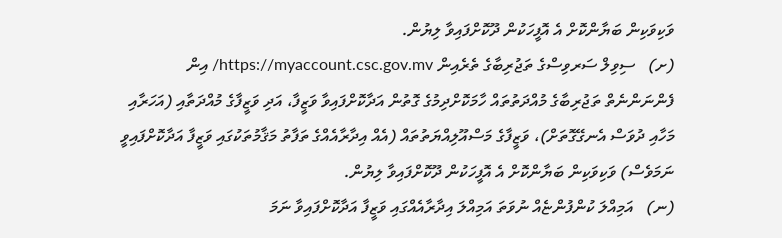ވަކިވަކިން ބަޔާންކޮށް އެ އޮފީހަކުން ދޫކޮށްފައިވާ ލިޔުން.
(ށ)   ސިވިލް ސަރވިސްގެ ތަޖުރިބާގެ ތެރެއިން https://myaccount.csc.gov.mv/ އިން ފެންނަންނެތް ތަޖުރިބާގެ މުއްދަތުތައް ހާމަކޮށްދިމުގެ ގޮތުން އަދާކޮށްފައިވާ ވަޒީފާ، އަދި ވަޒީފާގެ މުއްދަތާއި (އަހަރާއި މަހާއި ދުވަސް އެނގޭގޮތަށް)، ވަޒީފާގެ މަސްއޫލިއްޔަތުތައް (އެއް އިދާރާއެއްގެ ތަފާތު މަޤާމުތަކުގައި ވަޒީފާ އަދާކޮށްފައިވީ ނަމަވެސް) ވަކިވަކިން ބަޔާންކޮށް އެ އޮފީހަކުން ދޫކޮށްފައިވާ ލިޔުން.
(ނ)   އަމިއްލަ ކުންފުންޏެއް ނުވަތަ އަމިއްލަ އިދާރާއެއްގައި ވަޒީފާ އަދާކޮށްފައިވާ ނަމަ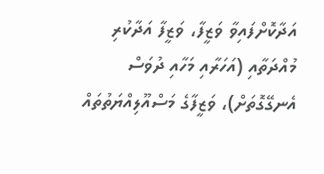އަދާކޮށްފައިވާ ވަޒީފާ، ވަޒީފާ އަދާކުރި މުއްދަތާއި (އަހަރާއި މަހާއި ދުވަސް އެނގޭގޮތަށް)، ވަޒީފާގެ މަސްއޫލިއްޔަތުތައް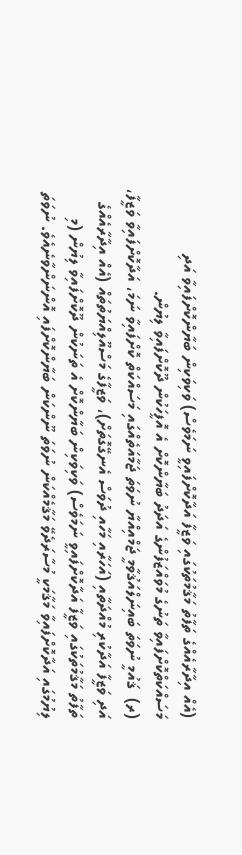(އެއް އިދާރާއެއްގެ ތަފާތު މަޤާމުތަކުގައި ވަޒީފާ އަދާކޮށްފައިވީ ނަމަވެސް) ވަކިވަކިން ބަޔާންކޮށްފައިވާ އަދި މަސައްކަތްކޮށްފައިވާ ތަނުގެ މުވައްޒަފުންގެ އަދަދު ބަޔާންކޮށް އެ އޮފީހަކުން ދޫކޮށްފައިވާ ލިޔުން.
(ރ)  ޤައުމީ ނުވަތަ ބައިނަލްއަޤުވާމީ ޖަމްއިއްޔާ ނުވަތަ ޖަމާއަތެއްގައި މަސައްކަތް ކޮށްފައިވާ ނަމަ، އަދާކޮށްފައިވާ ވަޒީފާ، އަދި ވަޒީފާ އަދާކުރި މުއްދަތާއި (އަހަރާއި މަހާއި ދުވަސް އެނގޭގޮތަށް)، ވަޒީފާގެ މަސްއޫލިއްޔަތުތައް (އެއް އިދާރާއެއްގެ ތަފާތު މަޤާމުތަކުގައި ވަޒީފާ އަދާކޮށްފައިވީ ނަމަވެސް) ވަކިވަކިން ބަޔާންކޮށް އެ ތަނަކުން ދޫކޮށްފައިވާ ލިޔުން (މި ލިޔުމުގައި އަދާކޮށްފައިވާ މަޤާމަކީ މުސާރަދެވޭ މަޤާމެއްކަން ނުވަތަ ނޫންކަން ބަޔާންކޮށްފައި އޮންނަންވާނެއެވެ. ނުވަތަ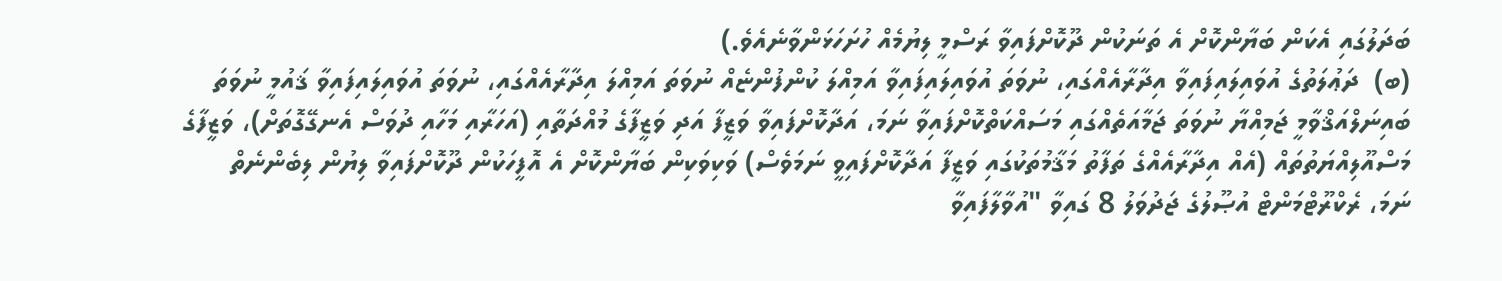ބަދަލުގައި އެކަން ބަޔާންކޮށް އެ ތަނަކުން ދޫކޮށްފައިވާ ރަސްމީ ލިޔުމެއް ހުށަހަޅަންވާނެއެވެ.)
(ބ)  ދަޢުލަތުގެ އުވައިލައިފައިވާ އިދާރާއެއްގައި، ނުވަތަ އުވައިލައިފައިވާ އަމިއްލަ ކުންފުންޏެއް ނުވަތަ އަމިއްލަ އިދާރާއެއްގައި، ނުވަތަ އުވައިލައިފައިވާ ޤައުމީ ނުވަތަ ބައިނަލްއަޤްވާމީ ޖަމިއްޔާ ނުވަތަ ޖަމާއަތެއްގައި މަސައްކަތްކޮށްފައިވާ ނަމަ، އަދާކޮށްފައިވާ ވަޒީފާ އަދި ވަޒީފާގެ މުއްދަތާއި (އަހަރާއި މަހާއި ދުވަސް އެނގޭގޮތަށް)، ވަޒީފާގެ މަސްއޫލިއްޔަތުތައް (އެއް އިދާރާއެއްގެ ތަފާތު މަޤާމުތަކުގައި ވަޒީފާ އަދާކޮށްފައިވީ ނަމަވެސް) ވަކިވަކިން ބަޔާންކޮށް އެ އޮފީހަކުން ދޫކޮށްފައިވާ ލިޔުން ލިބެންނެތް ނަމަ، ރެކްރޫޓްމަންޓް އުޞޫލުގެ ޖަދުވަލު 8 ގައިވާ "އުވާލާފައިވާ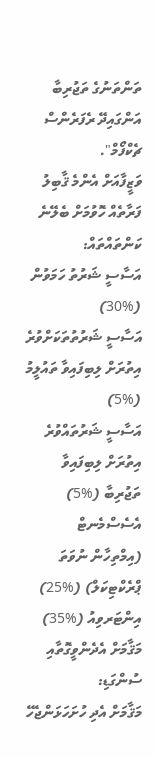ތަންތަނުގެ ތަޖުރިބާ އަންގައިދޭ ރެފަރެންސް ޗެކްފޯމް".
ވަޒީފާއަށް އެންމެ ޤާބިލު ފަރާތެއް ހޮވުމަށް ބެލޭނެ ކަންތައްތައް:
އަސާސީ ޝަރުތު ހަމަވުން (%30)
އަސާސީ ޝަރުތުތަކަށްވުރެ އިތުރަށް ލިބިފައިވާ ތައުލީމު (%5)
އަސާސީ ޝަރުތައްވުރެ އިތުރަށް ލިބިފައިވާ ތަޖުރިބާ (%5)
އެސެސްމެނޓް (އިމްތިހާން ނުވަތަ ޕްރެކްޓިކަލް) (%25)
އިންޓަރވިއު (%35)
މަޤާމަށް އެދެންވީގޮތާއި ސުންގަޑި:
މަޤާމަށް އެދި ހުށަހަޅަންޖެހޭ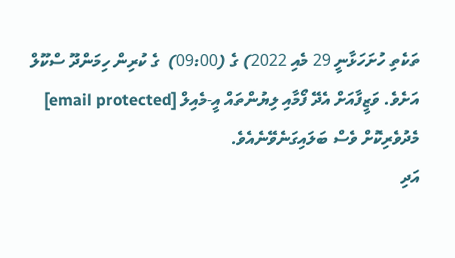ތަކެތި ހުށަހަޅާނީ 29 މެއި 2022) ގެ (09:00)  ގެ ކުރިން ހިމަންދޫ ސްކޫލް އަށެވެ. ވަޒީފާއަށް އެދޭ ފޯމާއި ލިޔުންތައް އީ-މެއިލް [email protected] މެދުވެރިކޮށް ވެސް ބަލައިގަނެވޭނެއެވެ.
އަދި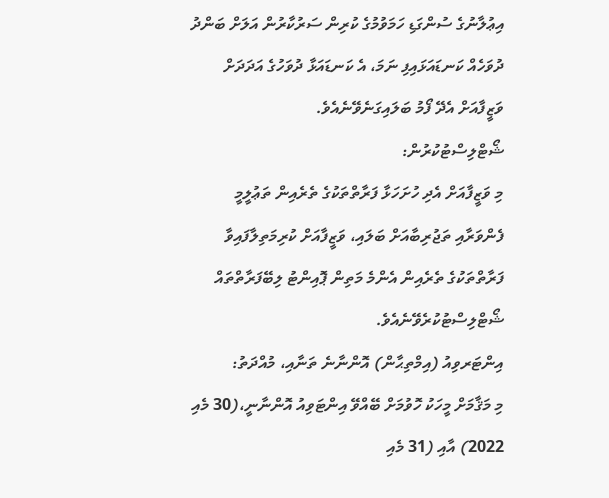އިޢުލާނުގެ ސުންގަޑި ހަމަވުމުގެ ކުރިން ސަރުކާރުން އަލަށް ބަންދު ދުވަހެއް ކަނޑައަޅައިފި ނަމަ، އެ ކަނޑައަޅާ ދުވަހުގެ އަދަދަށް ވަޒީފާއަށް އެދޭ ފޯމު ބަލައިގަނެވޭނެއެވެ.
ޝޯޓްލިސްޓުކުރުން:
މި ވަޒީފާއަށް އެދި ހުށަހަޅާ ފަރާތްތަކުގެ ތެރެއިން ތަޢުލީމީ ފެންވަރާއި ތަޖުރިބާއަށް ބަލައި، ވަޒީފާއަށް ކުރިމަތިލާފައިވާ ފަރާތްތަކުގެ ތެރެއިން އެންމެ މަތިން ޕޮއިންޓު ލިބޭފަރާތްތައް ޝޯޓްލިސްޓުކުރެވޭނެއެވެ.
އިންޓަރވިއު (އިމްތިޙާން) އޮންނާނެ ތަނާއި، މުއްދަތު:
މި މަޤާމަށް މީހަކު ހޮވުމަށް ބޭއްވޭ އިންޓަވިއު އޮންނާނީ،(30 މެއި 2022) އާއި (31 މެއި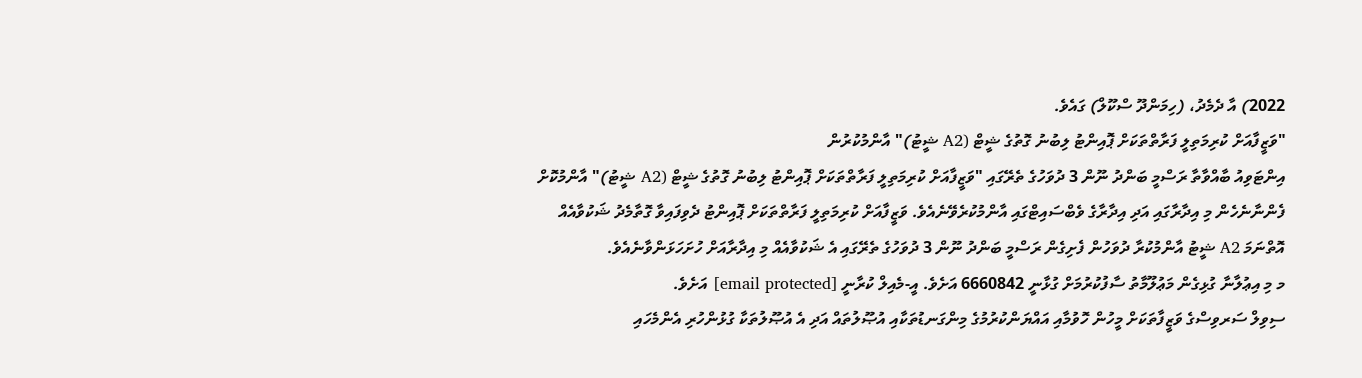2022) އާ ދެމެދު، (ހިމަންދޫ ސްކޫލް) ގައެވެ.
"ވަޒީފާއަށް ކުރިމަތިލީ ފަރާތްތަކަށް ޕޮއިންޓު ލިބުނު ގޮތުގެ ޝީޓް (A2 ޝީޓު)" އާންމުކުރުން
އިންޓަވިއު ބާއްވާތާ ރަސްމީ ބަންދު ނޫން 3 ދުވަހުގެ ތެރޭގައި "ވަޒީފާއަށް ކުރިމަތިލީ ފަރާތްތަކަށް ޕޮއިންޓު ލިބުނު ގޮތުގެ ޝީޓް (A2 ޝީޓު)" އާންމުކޮށް ފެންނާނެހެން މި އިދާރާގައި އަދި އިދާރާގެ ވެބްސައިޓްގައި އާންމުކުރެވޭނެއެވެ. ވަޒީފާއަށް ކުރިމަތިލީ ފަރާތްތަކަށް ޕޮއިންޓު ދެވިފައިވާ ގޮތާމެދު ޝަކުވާއެއް އޮތްނަމަ A2 ޝީޓު އާންމުކުރާ ދުވަހުން ފެށިގެން ރަސްމީ ބަންދު ނޫން 3 ދުވަހުގެ ތެރޭގައި އެ ޝަކުވާއެއް މި އިދާރާއަށް ހުށަހަޅަންވާނެއެވެ.
މ މި އިޢުލާނާ ގުޅިގެން މަޢުލޫމާތު ސާފުކުރުމަށް ގުޅާނީ 6660842 އަށެވެ. އީ-މެއިލް ކުރާނީ [email protected] އަށެވެ.
ސިވިލް ސަރވިސްގެ ވަޒީފާތަކަށް މީހުން ހޮވުމާއި އައްޔަންކުރުމުގެ މިންގަނޑުތަކާއި އުޞޫލުތައް އަދި އެ އުޞޫލުތަކާ ގުޅުންހުރި އެންމެހައި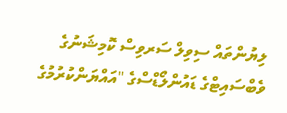ލިޔުންތައް ސިވިލް ސަރވިސް ކޮމިޝަނުގެ ވެބްސައިޓްގެ ޑައުންލޯޑްސްގެ "އައްޔަންކުރުމުގެ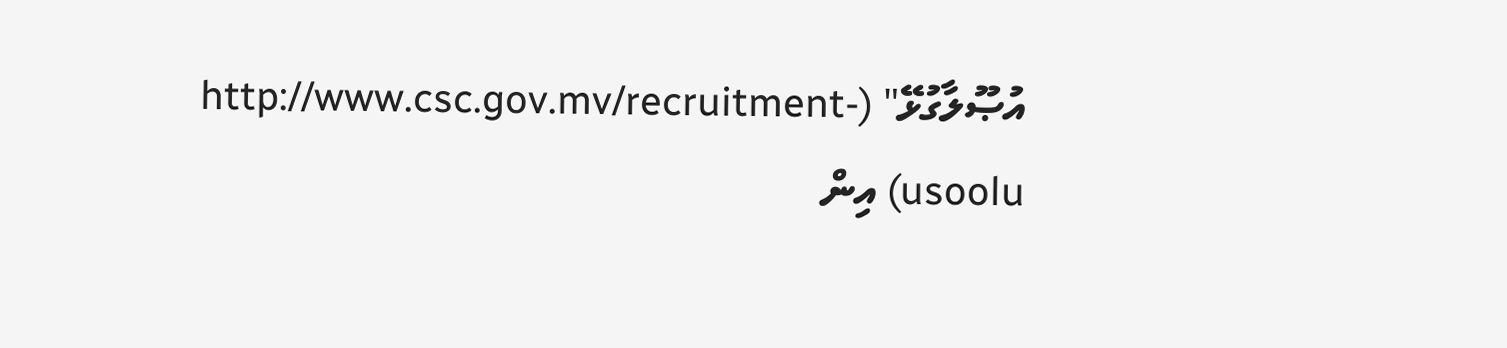އުޞޫލާގުޅޭ" (http://www.csc.gov.mv/recruitment-usoolu) އިން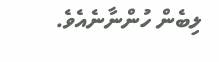ލިބެން ހުންނާނެއެވެ.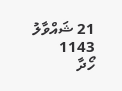21 ޝައްވާލު 1143
ހޯދާ